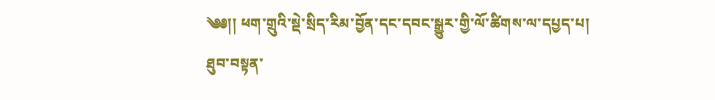༄༅།། ཕག་གྲུའི་སྡེ་སྲིད་རིམ་བྱོན་དང་དབང་སྒྱུར་གྱི་ལོ་ཚིགས་ལ་དཔྱད་པ།
ཐུབ་བསྟན་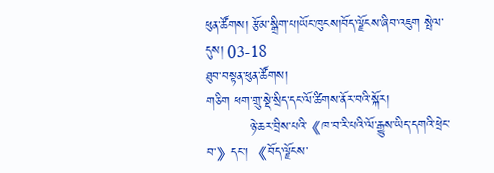ཕུན་ཚོགས། རྩོམ་སྒྲིག་པ།ཡོང་ཁུངས།བོད་ལྗོངས་ཞིབ་འཇུག སྤེལ་དུས། 03-18
ཐུབ་བསྟན་ཕུན་ཚོགས།
གཅིག ཕག་གྲུ་སྡེ་སྲིད་དང་ལོ་ཚིགས་ནོར་བའི་སྐོར།
          ཉེ་ཆར་བྲིས་པའི་《ཁ་བ་རི་པའི་ལོ་རྒྱུས་ཡིད་དགའི་ཕྲེང་བ་》དང་། 《བོད་ལྗོངས་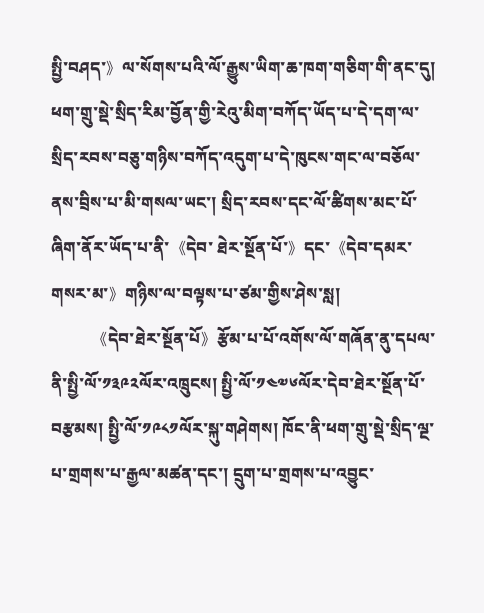སྤྱི་བཤད་》ལ་སོགས་པའི་ལོ་རྒྱུས་ཡིག་ཆ་ཁག་གཅིག་གི་ནང་དུ། ཕག་གྲུ་སྡེ་སྲིད་རིམ་བྱོན་གྱི་རེའུ་མིག་བཀོད་ཡོད་པ་དེ་དག་ལ་སྲིད་རབས་བཅུ་གཉིས་བཀོད་འདུག་པ་དེ་ཁུངས་གང་ལ་བཅོལ་ནས་བྲིས་པ་མི་གསལ་ཡང་། སྲིད་རབས་དང་ལོ་ཚིགས་མང་པོ་ཞིག་ནོར་ཡོད་པ་ནི་《དེབ་ ཐེར་སྔོན་པོ་》དང་《དེབ་དམར་གསར་མ་》གཉིས་ལ་བལྟས་པ་ཙམ་གྱིས་ཤེས་སླ།
          《དེབ་ཐེར་སྔོན་པོ》རྩོམ་པ་པོ་འགོས་ལོ་གཞོན་ནུ་དཔལ་ནི་སྤྱི་ལོ་༡༣༩༢ལོར་འཁྲུངས། སྤྱི་ལོ་༡༤༧༦ལོར་དེབ་ཐེར་སྔོན་པོ་བརྩམས། སྤྱི་ལོ་༡༩༨༡ལོར་སྐུ་གཤེགས། ཁོང་ནི་ཕག་གྲུ་སྡེ་སྲིད་ལྔ་པ་གྲགས་པ་རྒྱལ་མཚན་དང་། དྲུག་པ་གྲགས་པ་འབྱུང་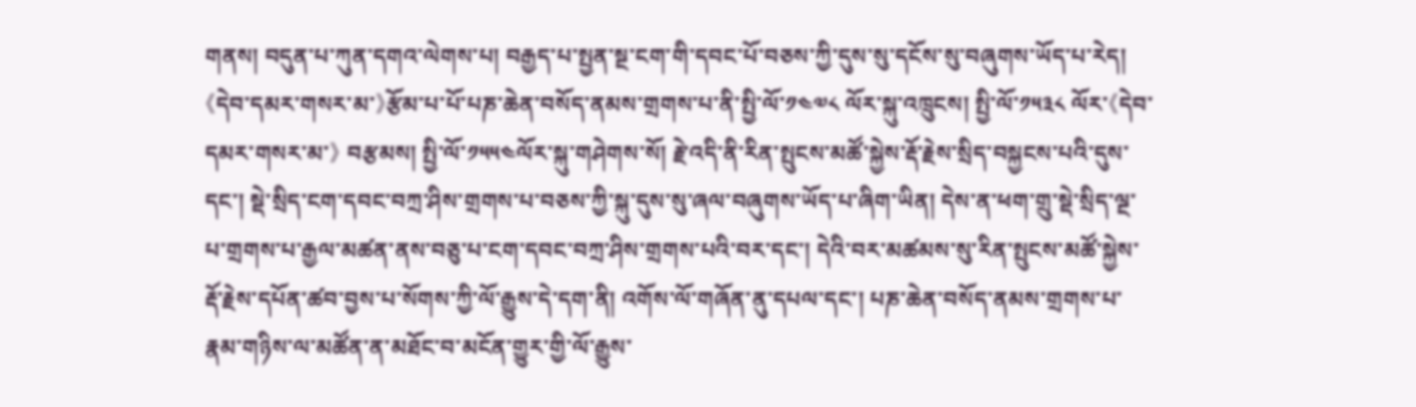གནས། བདུན་པ་ཀུན་དགའ་ལེགས་པ། བརྒྱད་པ་སྤྱན་སྔ་ངག་གི་དབང་པོ་བཅས་ཀྱི་དུས་སུ་དངོས་སུ་བཞུགས་ཡོད་པ་རེད། 《དེབ་དམར་གསར་མ་》རྩོམ་པ་པོ་པཎ་ཆེན་བསོད་ནམས་གྲགས་པ་ནི་སྤྱི་ལོ་༡༤༧༨ ལོར་སྐུ་འཁྲུངས། སྤྱི་ལོ་༡༥༣༨ ལོར་《དེབ་དམར་གསར་མ་》 བརྩམས། སྤྱི་ལོ་༡༥༥༤ལོར་སྐུ་གཤེགས་སོ། རྗེ་འདི་ནི་རིན་སྤུངས་མཚོ་སྐྱེས་རྡོ་རྗེས་སྲིད་བསྐྱངས་པའི་དུས་དང་། སྡེ་སྲིད་ངག་དབང་བཀྲ་ཤིས་གྲགས་པ་བཅས་ཀྱི་སྐུ་དུས་སུ་ཞལ་བཞུགས་ཡོད་པ་ཞིག་ཡིན། དེས་ན་ཕག་གྲུ་སྡེ་སྲིད་ལྔ་པ་གྲགས་པ་རྒྱལ་མཚན་ནས་བཅུ་པ་ངག་དབང་བཀྲ་ཤིས་གྲགས་པའི་བར་དང་། དེའི་བར་མཚམས་སུ་རིན་སྤུངས་མཚོ་སྐྱེས་རྡོ་རྗེས་དཔོན་ཚབ་བྱས་པ་སོགས་ཀྱི་ལོ་རྒྱུས་དེ་དག་ནི། འགོས་ལོ་གཞོན་ནུ་དཔལ་དང་། པཎ་ཆེན་བསོད་ནམས་གྲགས་པ་རྣམ་གཉིས་ལ་མཚོན་ན་མཐོང་བ་མངོན་གྱུར་གྱི་ལོ་རྒྱུས་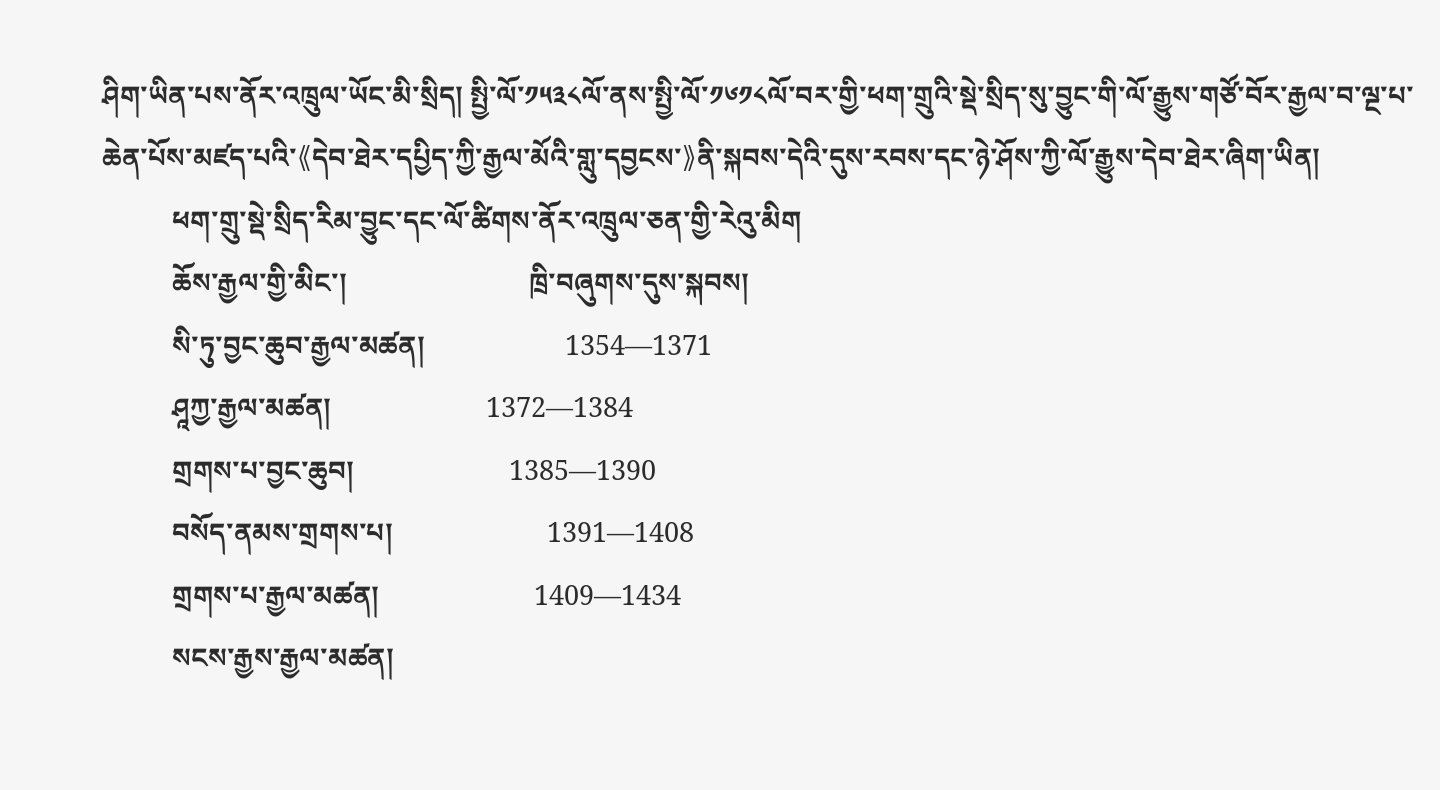ཤིག་ཡིན་པས་ནོར་འཁྲུལ་ཡོང་མི་སྲིད། སྤྱི་ལོ་༡༥༣༨ལོ་ནས་སྤྱི་ལོ་༡༦༡༨ལོ་བར་གྱི་ཕག་གྲུའི་སྡེ་སྲིད་སུ་བྱུང་གི་ལོ་རྒྱུས་གཙོ་བོར་རྒྱལ་བ་ལྔ་པ་ཆེན་པོས་མཛད་པའི་《དེབ་ཐེར་དཔྱིད་ཀྱི་རྒྱལ་མོའི་གླུ་དབྱངས་》ནི་སྐབས་དེའི་དུས་རབས་དང་ཉེ་ཤོས་ཀྱི་ལོ་རྒྱུས་དེབ་ཐེར་ཞིག་ཡིན།
          ཕག་གྲུ་སྡེ་སྲིད་རིམ་བྱུང་དང་ལོ་ཚིགས་ནོར་འཁྲུལ་ཅན་གྱི་རེའུ་མིག
          ཆོས་རྒྱལ་གྱི་མིང་།                          ཁྲི་བཞུགས་དུས་སྐབས།
          སི་ཏུ་བྱང་ཆུབ་རྒྱལ་མཚན།                    1354—1371
          ཤཱཀྱ་རྒྱལ་མཚན།                      1372—1384
          གྲགས་པ་བྱང་ཆུབ།                      1385—1390
          བསོད་ནམས་གྲགས་པ།                      1391—1408
          གྲགས་པ་རྒྱལ་མཚན།                      1409—1434
          སངས་རྒྱས་རྒྱལ་མཚན།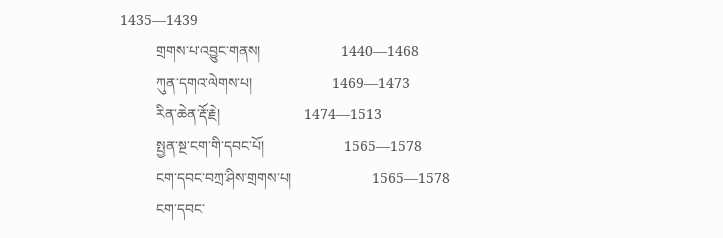1435—1439
          གྲགས་པ་འབྱུང་གནས།                      1440—1468
          ཀུན་དགའ་ལེགས་པ།                      1469—1473
          རིན་ཆེན་རྡོ་རྗེ།                       1474—1513
          སྤྱན་སྔ་ངག་གི་དབང་པོ།                      1565—1578
          ངག་དབང་བཀྲ་ཤིས་གྲགས་པ།                      1565—1578
          ངག་དབང་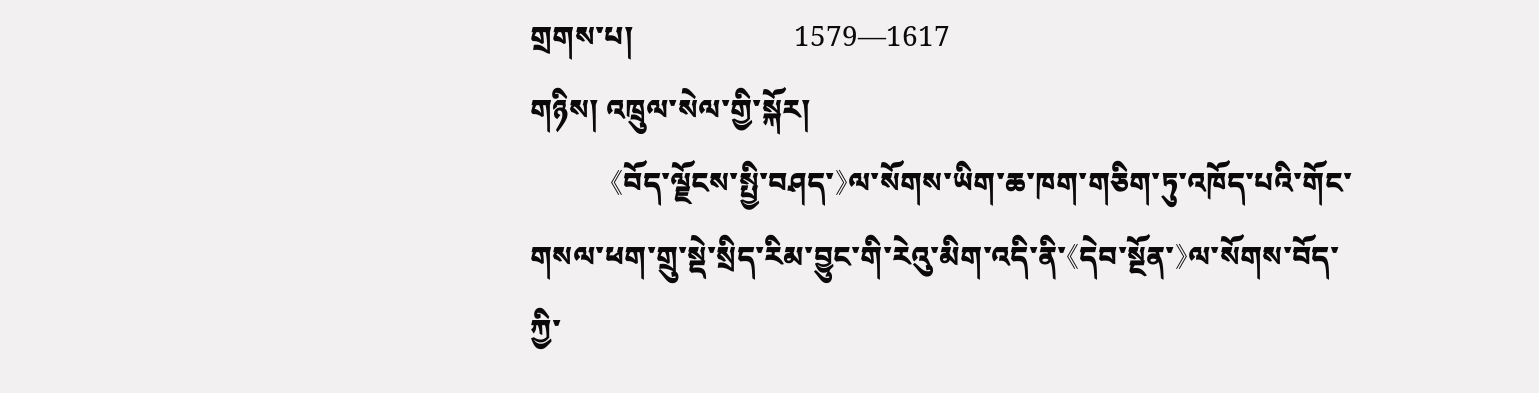གྲགས་པ།                      1579—1617
གཉིས། འཁྲུལ་སེལ་གྱི་སྐོར།
          《བོད་ལྗོངས་སྤྱི་བཤད་》ལ་སོགས་ཡིག་ཆ་ཁག་གཅིག་ཏུ་འཁོད་པའི་གོང་གསལ་ཕག་གྲུ་སྡེ་སྲིད་རིམ་བྱུང་གི་རེའུ་མིག་འདི་ནི་《དེབ་སྔོན་》ལ་སོགས་བོད་ཀྱི་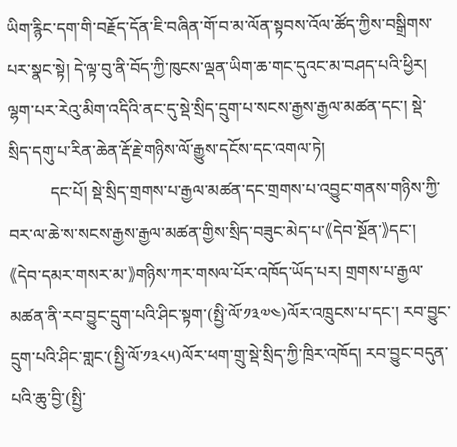ཡིག་རྙིང་དག་གི་བརྗོད་དོན་ཇི་བཞིན་གོ་བ་མ་ལོན་སྟབས་འོལ་ཚོད་ཀྱིས་བསྒྲིགས་པར་སྣང་སྟེ། དེ་ལྟ་བུ་ནི་བོད་ཀྱི་ཁུངས་ལྡན་ཡིག་ཆ་གང་དུའང་མ་བཤད་པའི་ཕྱིར། ལྷག་པར་རེའུ་མིག་འདིའི་ནང་དུ་སྡེ་སྲིད་དྲུག་པ་སངས་རྒྱས་རྒྱལ་མཚན་དང་། སྡེ་སྲིད་དགུ་པ་རིན་ཆེན་རྡོ་རྗེ་གཉིས་ལོ་རྒྱུས་དངོས་དང་འགལ་ཏེ།
          དང་པོ། སྡེ་སྲིད་གྲགས་པ་རྒྱལ་མཚན་དང་གྲགས་པ་འབྱུང་གནས་གཉིས་ཀྱི་བར་ལ་ཆེ་ས་སངས་རྒྱས་རྒྱལ་མཚན་གྱིས་སྲིད་བཟུང་མེད་པ་《དེབ་སྔོན་》དང་། 《དེབ་དམར་གསར་མ་》གཉིས་ཀར་གསལ་པོར་འཁོད་ཡོད་པར། གྲགས་པ་རྒྱལ་མཚན་ནི་རབ་བྱུང་དྲུག་པའི་ཤིང་སྟག་(སྤྱི་ལོ་༡༣༧༤)ལོར་འཁྲུངས་པ་དང་། རབ་བྱུང་དྲུག་པའི་ཤིང་གླང་(སྤྱི་ལོ་༡༣༨༥)ལོར་ཕག་གྲུ་སྡེ་སྲིད་ཀྱི་ཁྲིར་འཁོད། རབ་བྱུང་བདུན་པའི་ཆུ་བྱི་(སྤྱི་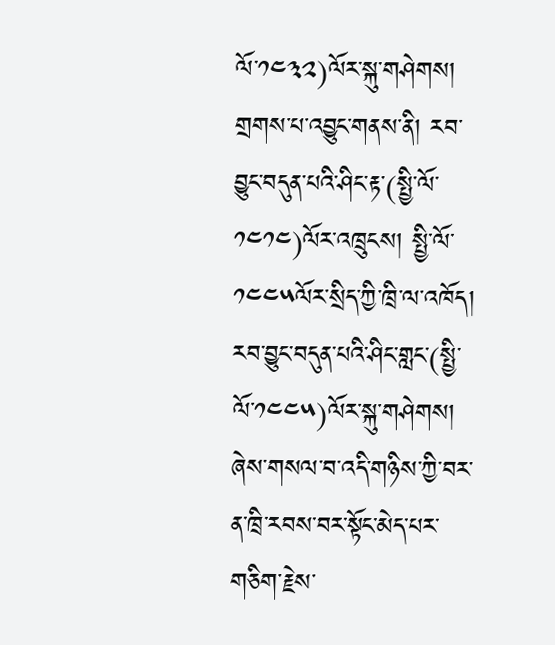ལོ་༡༤༣༢)ལོར་སྐུ་གཤེགས། གྲགས་པ་འབྱུང་གནས་ནི། རབ་བྱུང་བདུན་པའི་ཤིང་རྟ་(སྤྱི་ལོ་༡༤༡༤)ལོར་འཁྲུངས། སྤྱི་ལོ་༡༤༤༥ལོར་སྲིད་ཀྱི་ཁྲི་ལ་འཁོད། རབ་བྱུང་བདུན་པའི་ཤིང་གླང་(སྤྱི་ལོ་༡༤༤༥)ལོར་སྐུ་གཤེགས། ཞེས་གསལ་བ་འདི་གཉིས་ཀྱི་བར་ན་ཁྲི་རབས་བར་སྟོང་མེད་པར་གཅིག་རྗེས་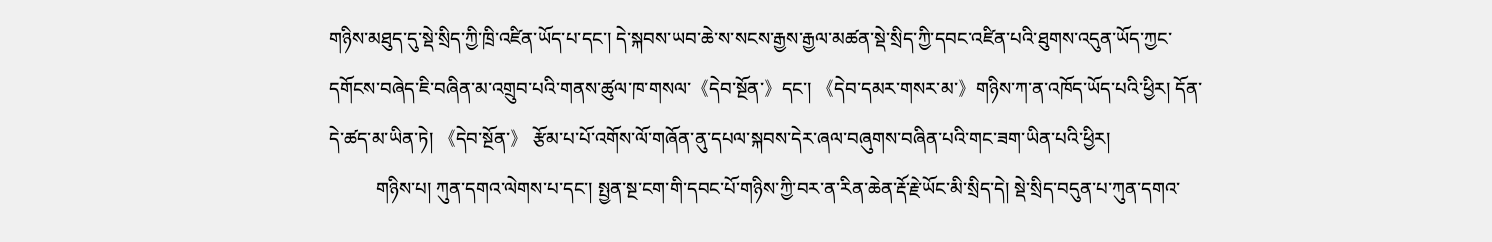གཉིས་མཐུད་དུ་སྡེ་སྲིད་ཀྱི་ཁྲི་འཛིན་ཡོད་པ་དང་། དེ་སྐབས་ཡབ་ཆེ་ས་སངས་རྒྱས་རྒྱལ་མཚན་སྡེ་སྲིད་ཀྱི་དབང་འཛིན་པའི་ཐུགས་འདུན་ཡོད་ཀྱང་དགོངས་བཞེད་ཇི་བཞིན་མ་འགྲུབ་པའི་གནས་ཚུལ་ཁ་གསལ་《དེབ་སྔོན་》དང་། 《དེབ་དམར་གསར་མ་》གཉིས་ཀ་ན་འཁོད་ཡོད་པའི་ཕྱིར། དོན་དེ་ཚད་མ་ཡིན་ཏེ། 《དེབ་སྔོན་》 རྩོམ་པ་པོ་འགོས་ལོ་གཞོན་ནུ་དཔལ་སྐབས་དེར་ཞལ་བཞུགས་བཞིན་པའི་གང་ཟག་ཡིན་པའི་ཕྱིར།
          གཉིས་པ། ཀུན་དགའ་ལེགས་པ་དང་། སྤྱན་སྔ་ངག་གི་དབང་པོ་གཉིས་ཀྱི་བར་ན་རིན་ཆེན་རྡོ་རྗེ་ཡོང་མི་སྲིད་དེ། སྡེ་སྲིད་བདུན་པ་ཀུན་དགའ་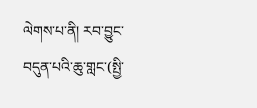ལེགས་པ་ནི། རབ་བྱུང་བདུན་པའི་ཆུ་གླང་(སྤྱི་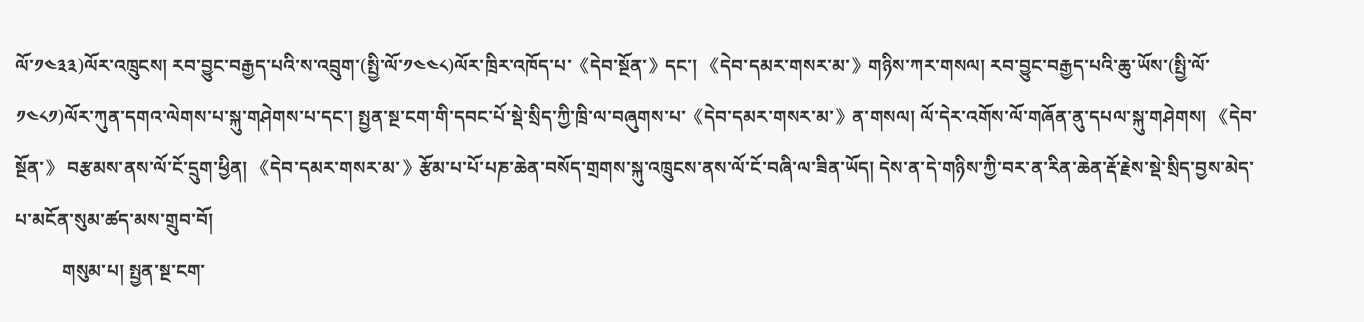ལོ་༡༤༣༣)ལོར་འཁྲུངས། རབ་བྱུང་བརྒྱད་པའི་ས་འབྲུག་(སྤྱི་ལོ་༡༤༤༨)ལོར་ཁྲིར་འཁོད་པ་《དེབ་སྔོན་》དང་། 《དེབ་དམར་གསར་མ་》གཉིས་ཀར་གསལ། རབ་བྱུང་བརྒྱད་པའི་ཆུ་ཡོས་(སྤྱི་ལོ་༡༤༨༡)ལོར་ཀུན་དགའ་ལེགས་པ་སྐུ་གཤེགས་པ་དང་། སྤྱན་སྔ་ངག་གི་དབང་པོ་སྡེ་སྲིད་ཀྱི་ཁྲི་ལ་བཞུགས་པ་《དེབ་དམར་གསར་མ་》ན་གསལ། ལོ་དེར་འགོས་ལོ་གཞོན་ནུ་དཔལ་སྐུ་གཤེགས། 《དེབ་སྔོན་》 བརྩམས་ནས་ལོ་ངོ་དྲུག་ཕྱིན། 《དེབ་དམར་གསར་མ་》རྩོམ་པ་པོ་པཎ་ཆེན་བསོད་གྲགས་སྐུ་འཁྲུངས་ནས་ལོ་ངོ་བཞི་ལ་ཟིན་ཡོད། དེས་ན་དེ་གཉིས་ཀྱི་བར་ན་རིན་ཆེན་རྡོ་རྗེས་སྡེ་སྲིད་བྱས་མེད་པ་མངོན་སུམ་ཚད་མས་གྲུབ་བོ།
          གསུམ་པ། སྤྱན་སྔ་ངག་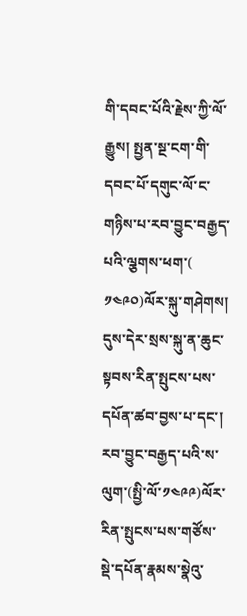གི་དབང་པོའི་རྗེས་ཀྱི་ལོ་རྒྱུས། སྤྱན་སྔ་ངག་གི་དབང་པོ་དགུང་ལོ་ང་གཉིས་པ་རབ་བྱུང་བརྒྱད་པའི་ལྕགས་ཕག་( ༡༤༩༠)ལོར་སྐུ་གཤེགས། དུས་དེར་སྲས་སྐུ་ན་ཆུང་སྟབས་རིན་སྤུངས་པས་དཔོན་ཚབ་བྱས་པ་དང་། རབ་བྱུང་བརྒྱད་པའི་ས་ལུག་(སྤྱི་ལོ་༡༤༩༩)ལོར་རིན་སྤུངས་པས་གཙོས་སྡེ་དཔོན་རྣམས་སྣེའུ་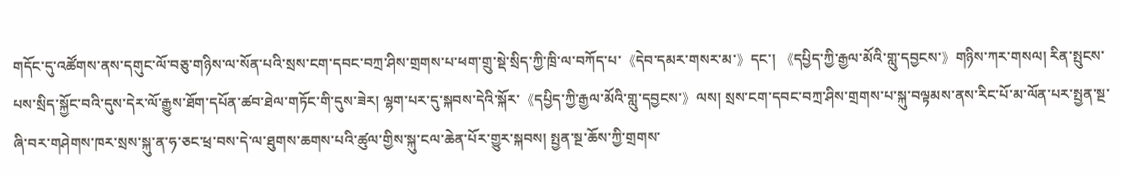གདོང་དུ་འཚོགས་ནས་དགུང་ལོ་བཅུ་གཉིས་ལ་སོན་པའི་སྲས་ངག་དབང་བཀྲ་ཤིས་གྲགས་པ་ཕག་གྲུ་སྡེ་སྲིད་ཀྱི་ཁྲི་ལ་བཀོད་པ་《དེབ་དམར་གསར་མ་》དང་། 《དཔྱིད་ཀྱི་རྒྱལ་མོའི་གླུ་དབྱངས་》གཉིས་ཀར་གསལ། རིན་སྤུངས་པས་སྲིད་སྐྱོང་བའི་དུས་དེར་ལོ་རྒྱུས་ཐོག་དཔོན་ཚབ་ཐེལ་གཏོང་གི་དུས་ཟེར། ལྷག་པར་དུ་སྐབས་དེའི་སྐོར་《དཔྱིད་ཀྱི་རྒྱལ་མོའི་གླུ་དབྱངས་》ལས། སྲས་ངག་དབང་བཀྲ་ཤིས་གྲགས་པ་སྐུ་བལྟམས་ནས་རིང་པོ་མ་ལོན་པར་སྤྱན་སྔ་ཞི་བར་གཤེགས་ཁར་སྲས་སྐུ་ན་ཧ་ཅང་ཕྲ་བས་དེ་ལ་ཐུགས་ཆགས་པའི་ཚུལ་གྱིས་སྐུ་ངལ་ཆེན་པོར་གྱུར་སྐབས། སྤྱན་སྔ་ཆོས་ཀྱི་གྲགས་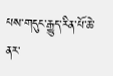པས་གདུང་རྒྱུད་རིན་པོ་ཆེ་ནར་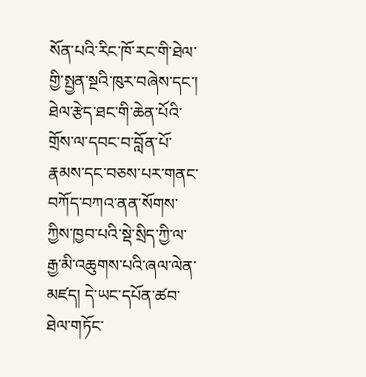སོན་པའི་རིང་ཁོ་རང་གི་ཐེལ་གྱི་སྤྱན་སྔའི་ཁུར་བཞེས་དང་། ཐེལ་རྩེད་ཐང་གི་ཆེན་པོའི་གྲོས་ལ་དབང་བ་བློན་པོ་རྣམས་དང་བཅས་པར་གནང་བཀོད་བཀའ་ནན་སོགས་ཀྱིས་ཁྱབ་པའི་སྡེ་སྲིད་ཀྱི་ལ་རྒྱ་མི་འཆུགས་པའི་ཞལ་ལེན་མཛད། དེ་ཡང་དཔོན་ཚབ་ཐེལ་གཏོང་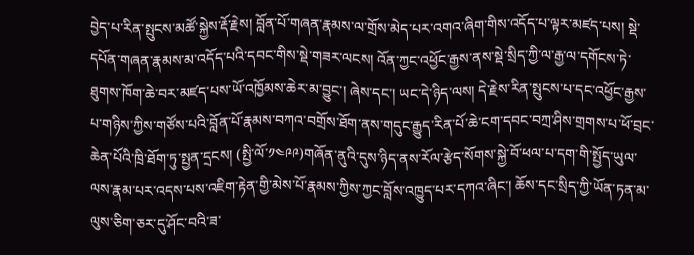བྱེད་པ་རིན་སྤུངས་མཚོ་སྐྱེས་རྡོ་རྗེས། བློན་པོ་གཞན་རྣམས་ལ་གྲོས་མེད་པར་འགའ་ཞིག་གིས་འདོད་པ་ལྟར་མཛད་པས། སྡེ་དཔོན་གཞན་རྣམས་མ་འདོད་པའི་དབང་གིས་སྡེ་གཟར་ལངས། འོན་ཀྱང་འཕྱོང་རྒྱས་ནས་སྡེ་སྲིད་ཀྱི་ལ་རྒྱ་ལ་དགོངས་ཏེ་ཐུགས་ཁོག་ཆེ་བར་མཛད་པས་ཡོ་འཁྱོམས་ཆེར་མ་བྱུང་། ཞེས་དང་། ཡང་དེ་ཉིད་ལས། དེ་རྗེས་རིན་སྤུངས་པ་དང་འཕྱོང་རྒྱས་པ་གཉིས་ཀྱིས་གཙོས་པའི་བློན་པོ་རྣམས་བཀའ་བགྲོས་ཐོག་ནས་གདུང་རྒྱུད་རིན་པོ་ཆེ་ངག་དབང་བཀྲ་ཤིས་གྲགས་པ་ཕོ་བྲང་ཆེན་པོའི་ཁྲི་ཐོག་ཏུ་སྤྱན་དྲངས། (སྤྱི་ལོ་༡༤༩༩)གཞོན་ནུའི་དུས་ཉིད་ནས་རོལ་རྩེད་སོགས་སྐྱེ་བོ་ཕལ་པ་དག་གི་སྤྱོད་ཡུལ་ལས་རྣམ་པར་འདས་པས་འཇིག་རྟེན་གྱི་མེས་པོ་རྣམས་ཀྱིས་ཀྱང་བློས་འཁྱུད་པར་དཀའ་ཞིང་། ཆོས་དང་སྲིད་ཀྱི་ཡོན་ཏན་མ་ལུས་ཅིག་ཅར་དུ་ཤོང་བའི་ཟ་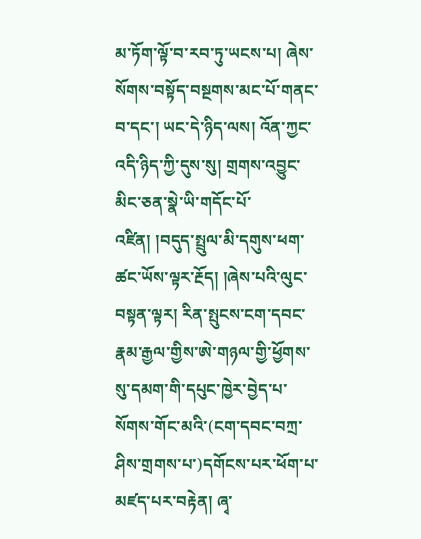མ་ཏོག་ལྟོ་བ་རབ་ཏུ་ཡངས་པ། ཞེས་སོགས་བསྟོད་བསྔགས་མང་པོ་གནང་བ་དང་། ཡང་དེ་ཉིད་ལས། འོན་ཀྱང་འདི་ཉིད་ཀྱི་དུས་སུ། གྲགས་འབྱུང་མིང་ཅན་སྣེ་ཡི་གདོང་པོ་འཛིན། །བདུད་སྤྲུལ་མི་དགུས་ཕག་ཚང་ཡོས་ལྟར་རྔོད། །ཞེས་པའི་ལུང་བསྟན་ལྟར། རིན་སྤུངས་ངག་དབང་རྣམ་རྒྱལ་གྱིས་ཨེ་གཉལ་གྱི་ཕྱོགས་སུ་དམག་གི་དཔུང་ཁྱེར་བྱེད་པ་སོགས་གོང་མའི་(ངག་དབང་བཀྲ་ཤིས་གྲགས་པ་)དགོངས་པར་ཕོག་པ་མཛད་པར་བརྟེན། ཞྭ་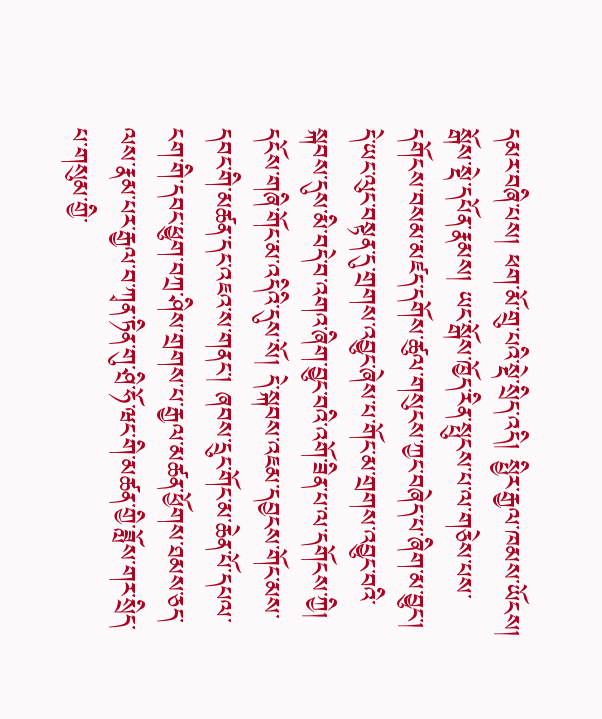དམར་བཞི་པས། ཕག་མོ་གྲུ་པའི་སྡེ་སྲིད་འདི། སྤྱིར་རྒྱལ་ཁམས་ཡོངས། སྒོས་སྡེ་དཔོན་རྣམས། ཡང་སྒོས་ཁྱོད་རིན་སྤུངས་པ་ལ་གཅེས་པས་དགོངས་བསམ་མཛད་དགོས་ཚུལ་གསུངས་ཀྱང་བཞེད་པ་ཞིག་མ་བྱུང་། དེ་ཡང་ལུང་བསྟན་དུ་གྲགས་འབྱུང་ཞེས་པ་གོང་མ་གྲགས་འབྱུང་བའི་སྐབས་དུས་མི་བདེ་བ་འགའ་ཞིག་བྱུང་བའི་འགོ་ཟིན་པ་ལ་དགོངས་ཀྱི། དངོས་གཞི་གོང་མ་འདིའི་དུས་སོ། དེ་སྐབས་འཇམ་དབྱངས་གོང་མས་དབང་གི་མཚན་དང་འཇའ་ས་གནང་། ཞབས་དྲུང་གོང་མ་ཆེན་པོ་དཔལ་ངག་གི་དབང་ཕྱུག་བཀྲ་ཤིས་གྲགས་པ་རྒྱལ་མཚན་ཕྱོགས་ཐམས་ཅད་ལས་རྣམ་པར་རྒྱལ་བ་ཀྭན་ཏིན་གུ་ཤྲི་ཧོ་ཝང་གི་མཚན་གྱི་ཟློས་གར་སྲིད་པ་གསུམ་གྱི་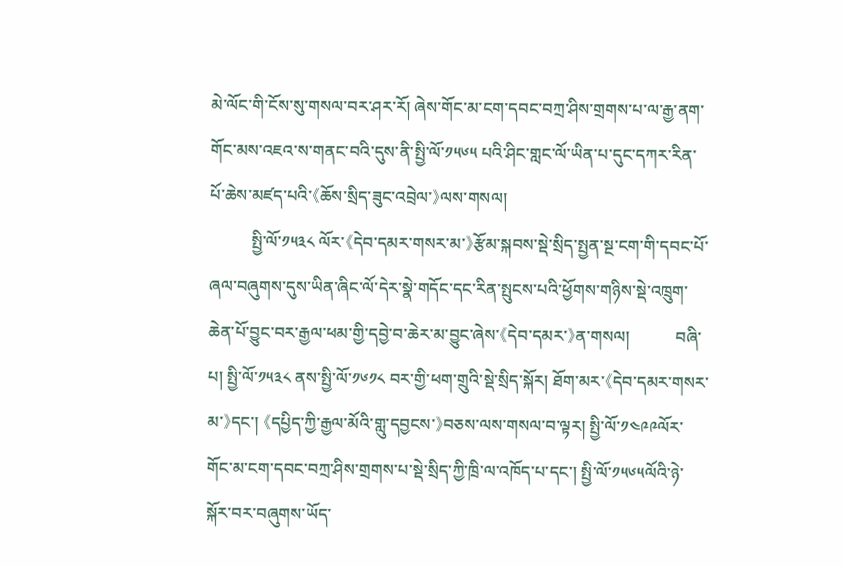མེ་ལོང་གི་ངོས་སུ་གསལ་བར་ཤར་རོ། ཞེས་གོང་མ་ངག་དབང་བཀྲ་ཤིས་གྲགས་པ་ལ་རྒྱ་ནག་གོང་མས་འཇའ་ས་གནང་བའི་དུས་ནི་སྤྱི་ལོ་༡༥༦༥ པའི་ཤིང་གླང་ལོ་ཡིན་པ་དུང་དཀར་རིན་པོ་ཆེས་མཛད་པའི་《ཆོས་སྲིད་ཟུང་འབྲེལ་》ལས་གསལ།
          སྤྱི་ལོ་༡༥༣༨ ལོར་《དེབ་དམར་གསར་མ་》རྩོམ་སྐབས་སྡེ་སྲིད་སྤྱན་སྔ་ངག་གི་དབང་པོ་ཞལ་བཞུགས་དུས་ཡིན་ཞིང་ལོ་དེར་སྣེ་གདོང་དང་རིན་སྤུངས་པའི་ཕྱོགས་གཉིས་སྡེ་འཁྲུག་ཆེན་པོ་བྱུང་བར་རྒྱལ་ཕམ་གྱི་དབྱེ་བ་ཆེར་མ་བྱུང་ཞེས་《དེབ་དམར་》ན་གསལ།           བཞི་པ། སྤྱི་ལོ་༡༥༣༨ ནས་སྤྱི་ལོ་༡༦༡༨ བར་གྱི་ཕག་གྲུའི་སྡེ་སྲིད་སྐོར། ཐོག་མར་《དེབ་དམར་གསར་མ་》དང་། 《དཔྱིད་ཀྱི་རྒྱལ་མོའི་གླུ་དབྱངས་》བཅས་ལས་གསལ་བ་ལྟར། སྤྱི་ལོ་༡༤༩༩ལོར་གོང་མ་ངག་དབང་བཀྲ་ཤིས་གྲགས་པ་སྡེ་སྲིད་ཀྱི་ཁྲི་ལ་འཁོད་པ་དང་། སྤྱི་ལོ་༡༥༦༥ལོའི་ཉེ་སྐོར་བར་བཞུགས་ཡོད་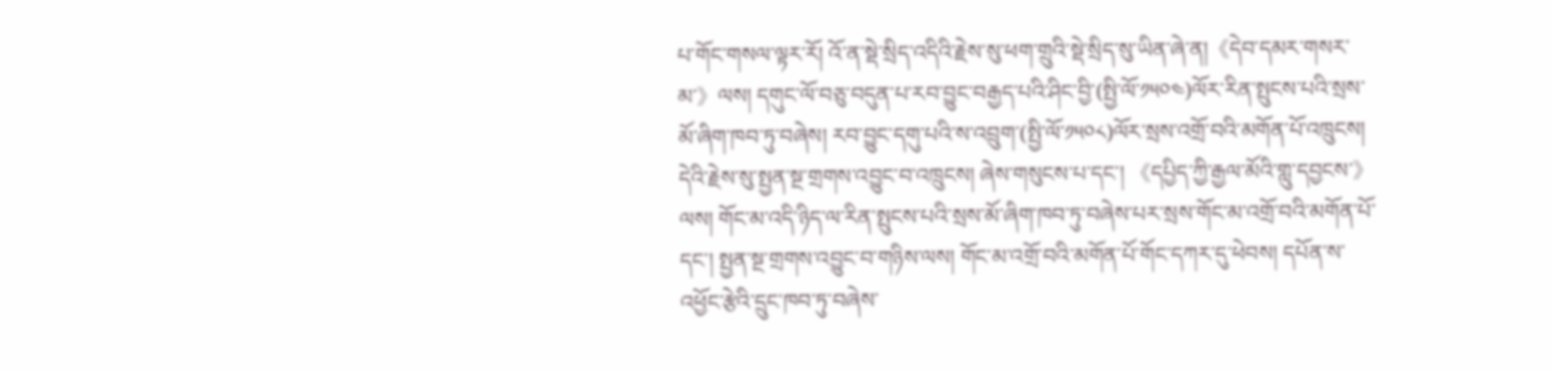པ་གོང་གསལ་ལྟར་རོ། འོ་ན་སྡེ་སྲིད་འདིའི་རྗེས་སུ་ཕག་གྲུའི་སྡེ་སྲིད་སུ་ཡིན་ཞེ་ན།《དེབ་དམར་གསར་མ་》ལས། དགུང་ལོ་བཅུ་བདུན་པ་རབ་བྱུང་བརྒྱད་པའི་ཤིང་བྱི་(སྤྱི་ལོ་༡༥༠༤)ལོར་རིན་སྤུངས་པའི་སྲས་མོ་ཞིག་ཁབ་ཏུ་བཞེས། རབ་བྱུང་དགུ་པའི་ས་འབྲུག་(སྤྱི་ལོ་༡༥༠༨)ལོར་སྲས་འགྲོ་བའི་མགོན་པོ་འཁྲུངས། དེའི་རྗེས་སུ་སྤྱན་སྔ་གྲགས་འབྱུང་བ་འཁྲུངས། ཞེས་གསུངས་པ་དང་། 《དཔྱིད་ཀྱི་རྒྱལ་མོའི་གླུ་དབྱངས་》ལས། གོང་མ་འདི་ཉིད་ལ་རིན་སྤུངས་པའི་སྲས་མོ་ཞིག་ཁབ་ཏུ་བཞེས་པར་སྲས་གོང་མ་འགྲོ་བའི་མགོན་པོ་དང་། སྤྱན་སྔ་གྲགས་འབྱུང་བ་གཉིས་ལས། གོང་མ་འགྲོ་བའི་མགོན་པོ་གོང་དཀར་དུ་ཕེབས། དཔོན་ས་འཕྱོང་རྩེའི་དྲུང་ཁབ་ཏུ་བཞེས་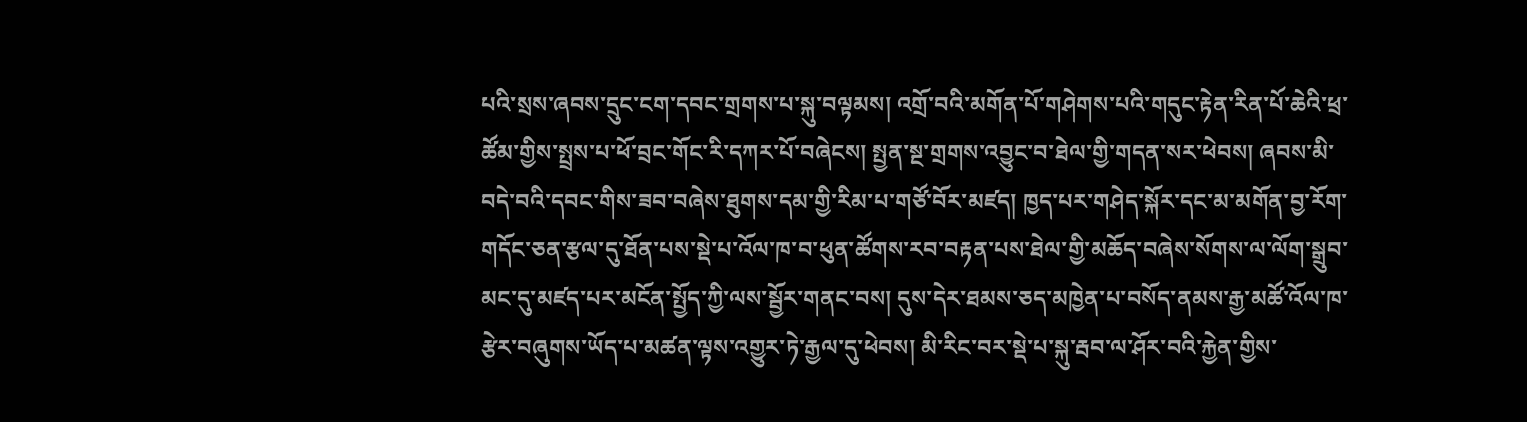པའི་སྲས་ཞབས་དྲུང་ངག་དབང་གྲགས་པ་སྐུ་བལྟམས། འགྲོ་བའི་མགོན་པོ་གཤེགས་པའི་གདུང་རྟེན་རིན་པོ་ཆེའི་ཕྲ་ཚོམ་གྱིས་སྤྲས་པ་ཕོ་བྲང་གོང་རི་དཀར་པོ་བཞེངས། སྤྱན་སྔ་གྲགས་འབྱུང་བ་ཐེལ་གྱི་གདན་སར་ཕེབས། ཞབས་མི་བདེ་བའི་དབང་གིས་ཟབ་བཞེས་ཐུགས་དམ་གྱི་རིམ་པ་གཙོ་བོར་མཛད། ཁྱད་པར་གཤེད་སྐོར་དང་མ་མགོན་བྱ་རོག་གདོང་ཅན་རྩལ་དུ་ཐོན་པས་སྡེ་པ་འོལ་ཁ་བ་ཕུན་ཚོགས་རབ་བརྟན་པས་ཐེལ་གྱི་མཆོད་བཞེས་སོགས་ལ་ལོག་སྒྲུབ་མང་དུ་མཛད་པར་མངོན་སྤྱོད་ཀྱི་ལས་སྦྱོར་གནང་བས། དུས་དེར་ཐམས་ཅད་མཁྱེན་པ་བསོད་ནམས་རྒྱ་མཚོ་འོལ་ཁ་རྩེར་བཞུགས་ཡོད་པ་མཚན་ལྟས་འགྱུར་ཏེ་རྒྱལ་དུ་ཕེབས། མི་རིང་བར་སྡེ་པ་སྐུ་རྦབ་ལ་ཤོར་བའི་རྐྱེན་གྱིས་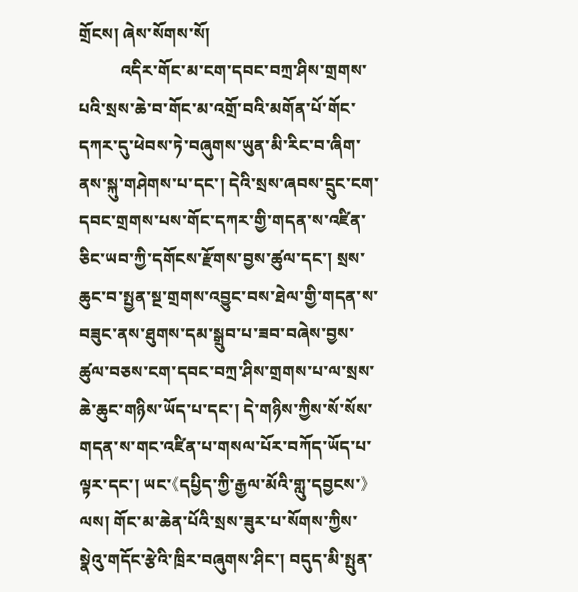གྲོངས། ཞེས་སོགས་སོ།
          འདིར་གོང་མ་ངག་དབང་བཀྲ་ཤིས་གྲགས་པའི་སྲས་ཆེ་བ་གོང་མ་འགྲོ་བའི་མགོན་པོ་གོང་དཀར་དུ་ཕེབས་ཏེ་བཞུགས་ཡུན་མི་རིང་བ་ཞིག་ནས་སྐུ་གཤེགས་པ་དང་། དེའི་སྲས་ཞབས་དྲུང་ངག་དབང་གྲགས་པས་གོང་དཀར་གྱི་གདན་ས་འཛིན་ཅིང་ཡབ་ཀྱི་དགོངས་རྫོགས་བྱས་ཚུལ་དང་། སྲས་ཆུང་བ་སྤྱན་སྔ་གྲགས་འབྱུང་བས་ཐེལ་གྱི་གདན་ས་བཟུང་ནས་ཐུགས་དམ་སྒྲུབ་པ་ཟབ་བཞེས་བྱས་ཚུལ་བཅས་ངག་དབང་བཀྲ་ཤིས་གྲགས་པ་ལ་སྲས་ཆེ་ཆུང་གཉིས་ཡོད་པ་དང་། དེ་གཉིས་ཀྱིས་སོ་སོས་གདན་ས་གང་འཛིན་པ་གསལ་པོར་བཀོད་ཡོད་པ་ལྟར་དང་། ཡང་《དཔྱིད་ཀྱི་རྒྱལ་མོའི་གླུ་དབྱངས་》ལས། གོང་མ་ཆེན་པོའི་སྲས་ཟུར་པ་སོགས་ཀྱིས་སྣེའུ་གདོང་རྩེའི་ཁྲིར་བཞུགས་ཤིང་། བདུད་མི་སྤུན་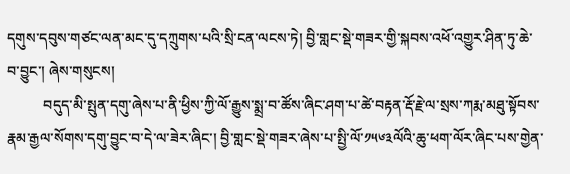དགུས་དབུས་གཙང་ལན་མང་དུ་དཀྲུགས་པའི་སྲི་ངན་ལངས་ཏེ། བྱི་གླང་སྡེ་གཟར་གྱི་སྐབས་འཕོ་འགྱུར་ཤིན་ཏུ་ཆེ་བ་བྱུང་། ཞེས་གསུངས།
          བདུད་མི་སྤུན་དགུ་ཞེས་པ་ནི་ཕྱིས་ཀྱི་ལོ་རྒྱུས་སྨྲ་བ་ཚོས་ཞིང་ཤག་པ་ཚེ་བརྟན་རྡོ་རྗེ་ལ་སྲས་ཀརྨ་མཐུ་སྟོབས་རྣམ་རྒྱལ་སོགས་དགུ་བྱུང་བ་དེ་ལ་ཟེར་ཞིང་། བྱི་གླང་སྡེ་གཟར་ཞེས་པ་སྤྱི་ལོ་༡༥༦༣ལོའི་ཆུ་ཕག་ལོར་ཞིང་པས་གྱེན་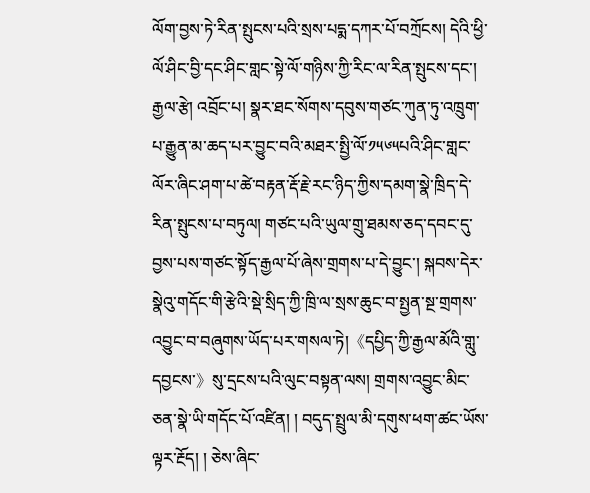ལོག་བྱས་ཏེ་རིན་སྤུངས་པའི་སྲས་པདྨ་དཀར་པོ་བཀྲོངས། དེའི་ཕྱི་ལོ་ཤིང་བྱི་དང་ཤིང་གླང་སྟེ་ལོ་གཉིས་ཀྱི་རིང་ལ་རིན་སྤུངས་དང་། རྒྱལ་རྩེ། འབྲོང་པ། སྣར་ཐང་སོགས་དབུས་གཙང་ཀུན་ཏུ་འཁྲུག་པ་རྒྱུན་མ་ཆད་པར་བྱུང་བའི་མཐར་སྤྱི་ལོ་༡༥༦༥པའི་ཤིང་གླང་ལོར་ཞིང་ཤག་པ་ཚེ་བརྟན་རྡོ་རྗེ་རང་ཉིད་ཀྱིས་དམག་སྣེ་ཁྲིད་དེ་རིན་སྤུངས་པ་བཏུལ། གཙང་པའི་ཡུལ་གྲུ་ཐམས་ཅད་དབང་དུ་བྱས་པས་གཙང་སྟོད་རྒྱལ་པོ་ཞེས་གྲགས་པ་དེ་བྱུང་། སྐབས་དེར་སྣེའུ་གདོང་གི་རྩེའི་སྡེ་སྲིད་ཀྱི་ཁྲི་ལ་སྲས་ཆུང་བ་སྤྱན་སྔ་གྲགས་འབྱུང་བ་བཞུགས་ཡོད་པར་གསལ་ཏེ།《དཔྱིད་ཀྱི་རྒྱལ་མོའི་གླུ་དབྱངས་》སུ་དྲངས་པའི་ལུང་བསྟན་ལས། གྲགས་འབྱུང་མིང་ཅན་སྣེ་ཡི་གདོང་པོ་འཛིན། ། བདུད་སྤྲུལ་མི་དགུས་ཕག་ཚང་ཡོས་ལྟར་རྔོད། ། ཅེས་ཞིང་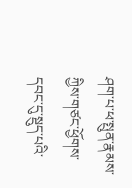ཤག་པ་ཕ་སྤུན་རྣམས་ཀྱིས་གཙང་ཕྱོགས་དབང་དུ་སྡུད་པའི་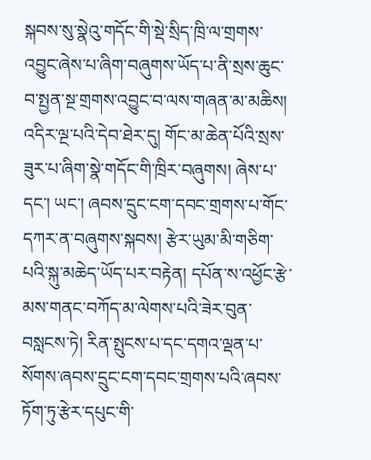སྐབས་སུ་སྣེའུ་གདོང་གི་སྡེ་སྲིད་ཁྲི་ལ་གྲགས་འབྱུང་ཞེས་པ་ཞིག་བཞུགས་ཡོད་པ་ནི་སྲས་ཆུང་བ་སྤྱན་སྔ་གྲགས་འབྱུང་བ་ལས་གཞན་མ་མཆིས། འདིར་ལྔ་པའི་དེབ་ཐེར་དུ། གོང་མ་ཆེན་པོའི་སྲས་ཟུར་པ་ཞིག་སྣེ་གདོང་གི་ཁྲིར་བཞུགས། ཞེས་པ་དང་། ཡང་། ཞབས་དྲུང་ངག་དབང་གྲགས་པ་གོང་དཀར་ན་བཞུགས་སྐབས། རྩེར་ཡུམ་མི་གཅིག་པའི་སྐུ་མཆེད་ཡོད་པར་བརྟེན། དཔོན་ས་འཕྱོང་རྩེ་མས་གནང་བཀོད་མ་ལེགས་པའི་ཟེར་བུན་བསླངས་ཏེ། རིན་སྤུངས་པ་དང་དགའ་ལྡན་པ་སོགས་ཞབས་དྲུང་ངག་དབང་གྲགས་པའི་ཞབས་ཏོག་ཏུ་རྩེར་དཔུང་གི་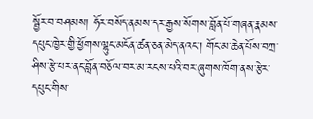སྦྱོར་བ་བཤམས། ཧོར་བསོད་ནམས་དར་རྒྱས་སོགས་བློན་པོ་གཞན་རྣམས་དཔུང་ཁྱེར་གྱི་ཕྱོགས་ལྷུང་མངོན་ཚན་ཅན་མེད་ནའང་། གོང་མ་ཆེན་པོས་བཀྲ་ཤིས་རྩེ་པར་ནང་བློན་བཅོལ་བར་མ་རངས་པའི་བར་ཞུགས་ཁོག་ནས་རྩེར་དཔུང་གིས་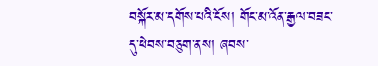བསྐོར་མ་དགོས་པའི་ངོས། གོང་མ་འོན་རྒྱལ་བཟང་དུ་ཕེབས་བཅུག་ནས། ཞབས་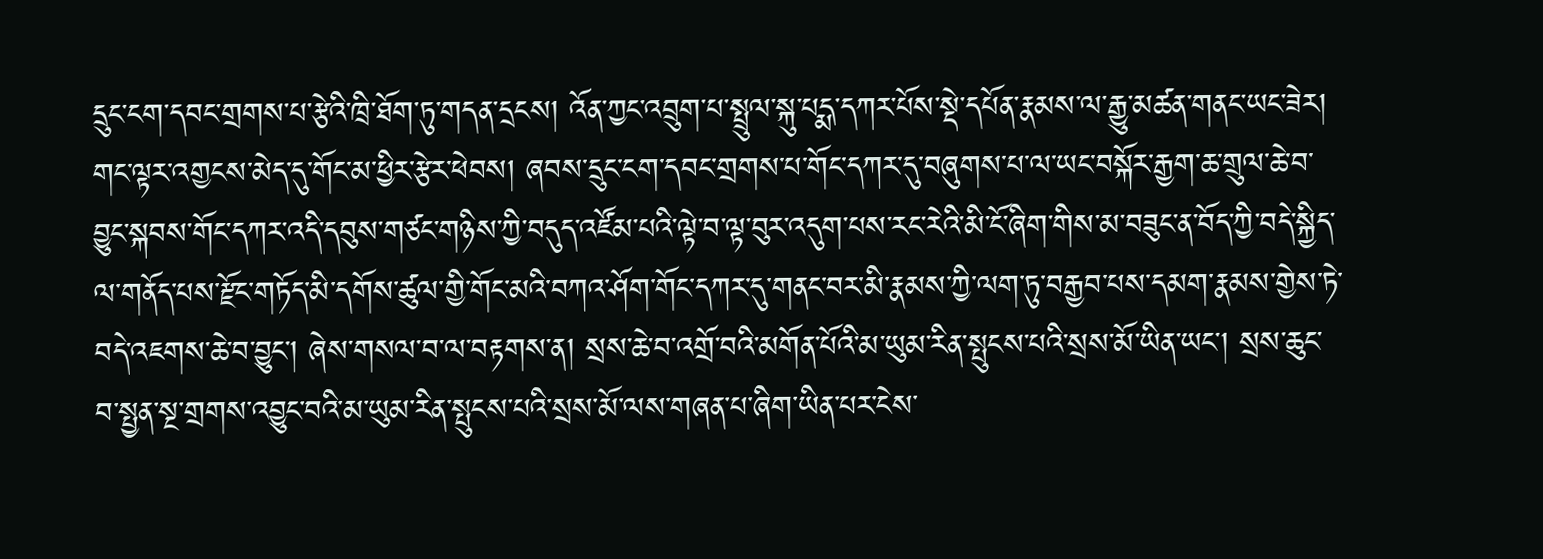དྲུང་ངག་དབང་གྲགས་པ་རྩེའི་ཁྲི་ཐོག་ཏུ་གདན་དྲངས། འོན་ཀྱང་འབྲུག་པ་སྤྲུལ་སྐུ་པདྨ་དཀར་པོས་སྡེ་དཔོན་རྣམས་ལ་རྒྱུ་མཚན་གནང་ཡང་ཟེར། གང་ལྟར་འགྱངས་མེད་དུ་གོང་མ་ཕྱིར་རྩེར་ཕེབས། ཞབས་དྲུང་ངག་དབང་གྲགས་པ་གོང་དཀར་དུ་བཞུགས་པ་ལ་ཡང་བསྐོར་རྒྱག་ཆ་གྲུལ་ཆེ་བ་བྱུང་སྐབས་གོང་དཀར་འདི་དབུས་གཙང་གཉིས་ཀྱི་བདུད་འཛོམ་པའི་ལྟེ་བ་ལྟ་བུར་འདུག་པས་རང་རེའི་མི་ངོ་ཞིག་གིས་མ་བཟུང་ན་བོད་ཀྱི་བདེ་སྐྱིད་ལ་གནོད་པས་རྫོང་གཏོད་མི་དགོས་ཚུལ་གྱི་གོང་མའི་བཀའ་ཤོག་གོང་དཀར་དུ་གནང་བར་མི་རྣམས་ཀྱི་ལག་ཏུ་བརྒྱབ་པས་དམག་རྣམས་གྱེས་ཏེ་བདེ་འཇགས་ཆེ་བ་བྱུང་། ཞེས་གསལ་བ་ལ་བརྟགས་ན། སྲས་ཆེ་བ་འགྲོ་བའི་མགོན་པོའི་མ་ཡུམ་རིན་སྤུངས་པའི་སྲས་མོ་ཡིན་ཡང་། སྲས་ཆུང་བ་སྤྱན་སྔ་གྲགས་འབྱུང་བའི་མ་ཡུམ་རིན་སྤུངས་པའི་སྲས་མོ་ལས་གཞན་པ་ཞིག་ཡིན་པར་ངེས་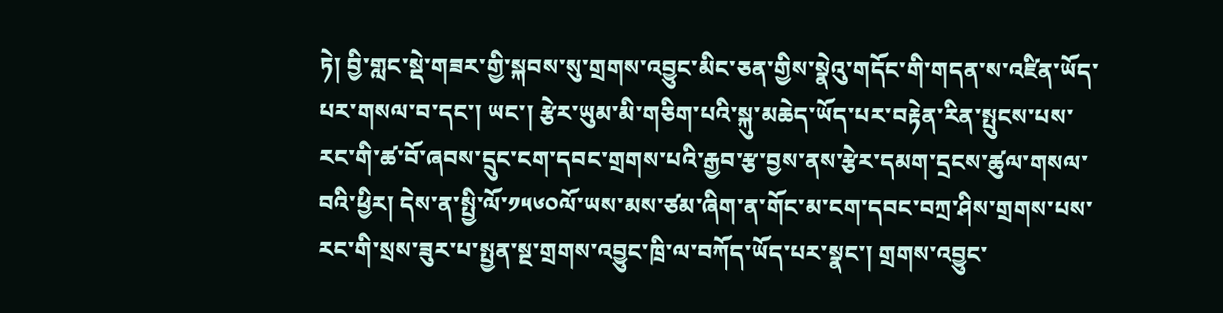ཏེ། བྱི་གླང་སྡེ་གཟར་གྱི་སྐབས་སུ་གྲགས་འབྱུང་མིང་ཅན་གྱིས་སྣེའུ་གདོང་གི་གདན་ས་འཛིན་ཡོད་པར་གསལ་བ་དང་། ཡང་། རྩེར་ཡུམ་མི་གཅིག་པའི་སྐུ་མཆེད་ཡོད་པར་བརྟེན་རིན་སྤུངས་པས་རང་གི་ཚ་བོ་ཞབས་དྲུང་ངག་དབང་གྲགས་པའི་རྒྱབ་རྩ་བྱས་ནས་རྩེར་དམག་དྲངས་ཚུལ་གསལ་བའི་ཕྱིར། དེས་ན་སྤྱི་ལོ་༡༥༦༠ལོ་ཡས་མས་ཙམ་ཞིག་ན་གོང་མ་ངག་དབང་བཀྲ་ཤིས་གྲགས་པས་རང་གི་སྲས་ཟུར་པ་སྤྱན་སྔ་གྲགས་འབྱུང་ཁྲི་ལ་བཀོད་ཡོད་པར་སྣང་། གྲགས་འབྱུང་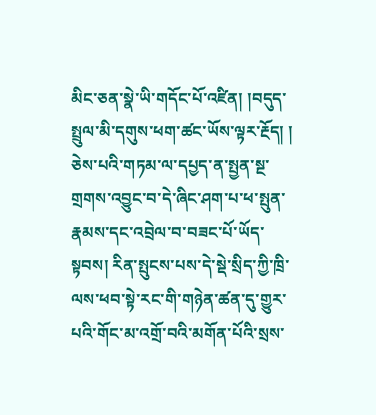མིང་ཅན་སྣེ་ཡི་གདོང་པོ་འཛིན། །བདུད་སྤྲུལ་མི་དགུས་ཕག་ཚང་ཡོས་ལྟར་རྔོད། ། ཅེས་པའི་གཏམ་ལ་དཔྱད་ན་སྤྱན་སྔ་གྲགས་འབྱུང་བ་དེ་ཞིང་ཤག་པ་ཕ་སྤུན་རྣམས་དང་འབྲེལ་བ་བཟང་པོ་ཡོད་སྟབས། རིན་སྤུངས་པས་དེ་སྡེ་སྲིད་ཀྱི་ཁྲི་ལས་ཕབ་སྟེ་རང་གི་གཉེན་ཚན་དུ་གྱུར་པའི་གོང་མ་འགྲོ་བའི་མགོན་པོའི་སྲས་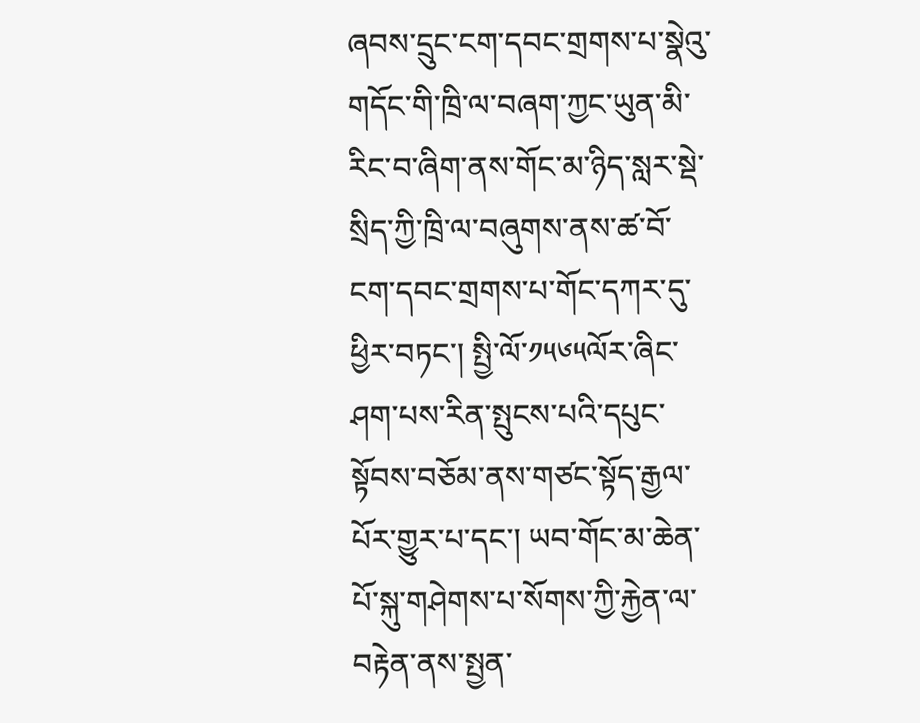ཞབས་དྲུང་ངག་དབང་གྲགས་པ་སྣེའུ་གདོང་གི་ཁྲི་ལ་བཞག་ཀྱང་ཡུན་མི་རིང་བ་ཞིག་ནས་གོང་མ་ཉིད་སླར་སྡེ་སྲིད་ཀྱི་ཁྲི་ལ་བཞུགས་ནས་ཚ་བོ་ངག་དབང་གྲགས་པ་གོང་དཀར་དུ་ཕྱིར་བཏང་། སྤྱི་ལོ་༡༥༦༥ལོར་ཞིང་ཤག་པས་རིན་སྤུངས་པའི་དཔུང་སྟོབས་བཅོམ་ནས་གཙང་སྟོད་རྒྱལ་པོར་གྱུར་པ་དང་། ཡབ་གོང་མ་ཆེན་པོ་སྐུ་གཤེགས་པ་སོགས་ཀྱི་རྐྱེན་ལ་བརྟེན་ནས་སྤྱན་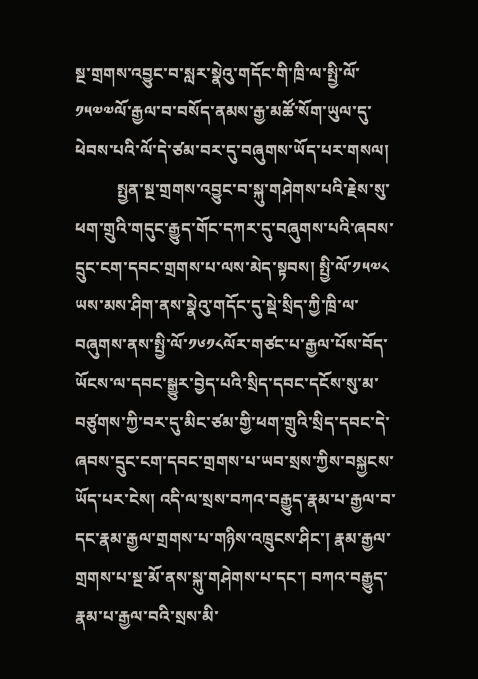སྔ་གྲགས་འབྱུང་བ་སླར་སྣེའུ་གདོང་གི་ཁྲི་ལ་སྤྱི་ལོ་༡༥༧༧ལོ་རྒྱལ་བ་བསོད་ནམས་རྒྱ་མཚོ་སོག་ཡུལ་དུ་ཕེབས་པའི་ལོ་དེ་ཙམ་བར་དུ་བཞུགས་ཡོད་པར་གསལ།
          སྤྱན་སྔ་གྲགས་འབྱུང་བ་སྐུ་གཤེགས་པའི་རྗེས་སུ་ཕག་གྲུའི་གདུང་རྒྱུད་གོང་དཀར་དུ་བཞུགས་པའི་ཞབས་དྲུང་ངག་དབང་གྲགས་པ་ལས་མེད་སྟབས། སྤྱི་ལོ་༡༥༧༨ ཡས་མས་ཤིག་ནས་སྣེའུ་གདོང་དུ་སྡེ་སྲིད་ཀྱི་ཁྲི་ལ་བཞུགས་ནས་སྤྱི་ལོ་༡༦༡༨ལོར་གཙང་པ་རྒྱལ་པོས་བོད་ཡོངས་ལ་དབང་སྒྱུར་བྱེད་པའི་སྲིད་དབང་དངོས་སུ་མ་བཙུགས་ཀྱི་བར་དུ་མིང་ཙམ་གྱི་ཕག་གྲུའི་སྲིད་དབང་དེ་ཞབས་དྲུང་ངག་དབང་གྲགས་པ་ཡབ་སྲས་ཀྱིས་བསྐྱངས་ཡོད་པར་ངེས། འདི་ལ་སྲས་བཀའ་བརྒྱུད་རྣམ་པ་རྒྱལ་བ་དང་རྣམ་རྒྱལ་གྲགས་པ་གཉིས་འཁྲུངས་ཤིང་། རྣམ་རྒྱལ་གྲགས་པ་སྔ་མོ་ནས་སྐུ་གཤེགས་པ་དང་། བཀའ་བརྒྱུད་རྣམ་པ་རྒྱལ་བའི་སྲས་མི་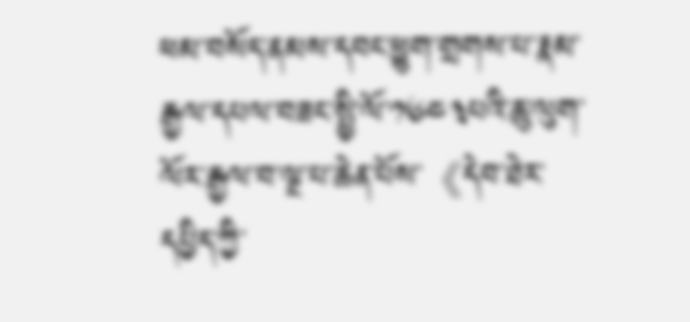ཕམ་བསོད་ནམས་དབང་ཕྱུག་གྲགས་པ་རྣམ་རྒྱལ་དཔལ་བཟང་སྤྱི་ལོ་༡༦༤༣པའི་ཆུ་ལུག་ལོར་རྒྱལ་བ་ལྔ་པ་ཆེན་པོས་《དེབ་ཐེར་དཔྱིད་ཀྱི་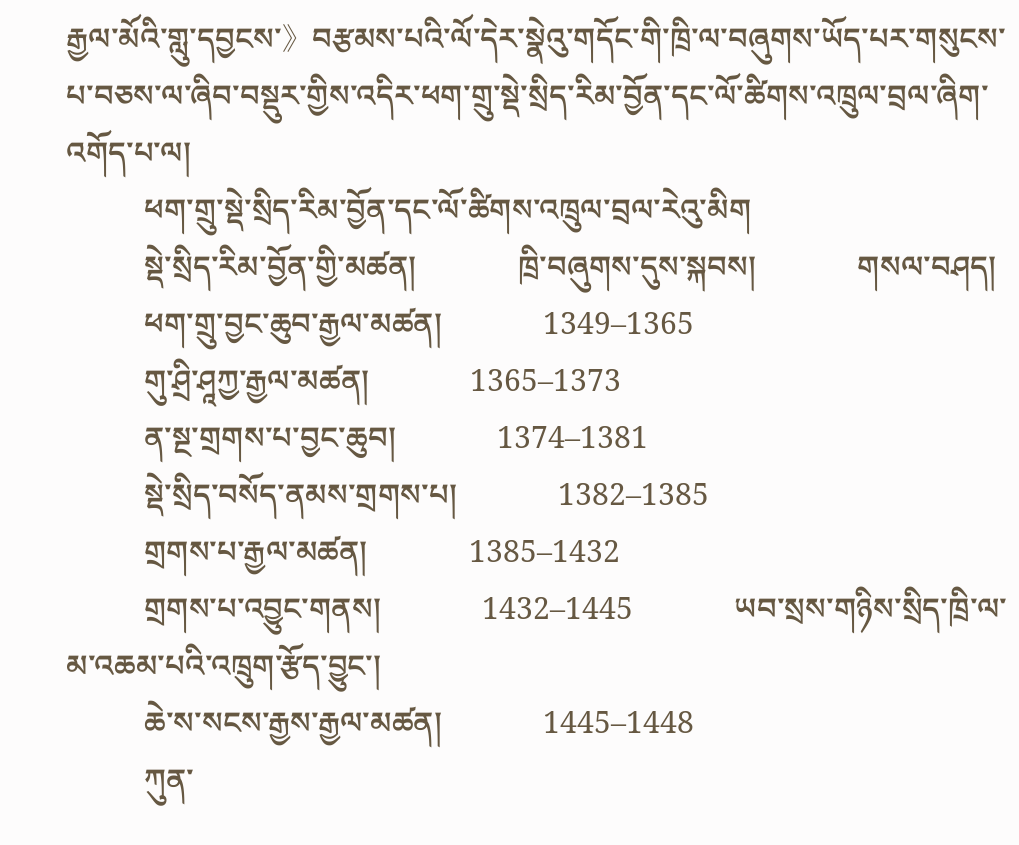རྒྱལ་མོའི་གླུ་དབྱངས་》བརྩམས་པའི་ལོ་དེར་སྣེའུ་གདོང་གི་ཁྲི་ལ་བཞུགས་ཡོད་པར་གསུངས་པ་བཅས་ལ་ཞིབ་བསྡུར་གྱིས་འདིར་ཕག་གྲུ་སྡེ་སྲིད་རིམ་བྱོན་དང་ལོ་ཚིགས་འཁྲུལ་བྲལ་ཞིག་འགོད་པ་ལ།
          ཕག་གྲུ་སྡེ་སྲིད་རིམ་བྱོན་དང་ལོ་ཚིགས་འཁྲུལ་བྲལ་རེའུ་མིག
          སྡེ་སྲིད་རིམ་བྱོན་གྱི་མཚན།             ཁྲི་བཞུགས་དུས་སྐབས།             གསལ་བཤད།
          ཕག་གྲུ་བྱང་ཆུབ་རྒྱལ་མཚན།             1349–1365
          གུ་ཤྲི་ཤཱཀྱ་རྒྱལ་མཚན།             1365–1373
          ན་སྔ་གྲགས་པ་བྱང་ཆུབ།             1374–1381
          སྡེ་སྲིད་བསོད་ནམས་གྲགས་པ།             1382–1385
          གྲགས་པ་རྒྱལ་མཚན།             1385–1432
          གྲགས་པ་འབྱུང་གནས།             1432–1445             ཡབ་སྲས་གཉིས་སྲིད་ཁྲི་ལ་མ་འཆམ་པའི་འཁྲུག་རྩོད་བྱུང་།
          ཆེ་ས་སངས་རྒྱས་རྒྱལ་མཚན།             1445–1448
          ཀུན་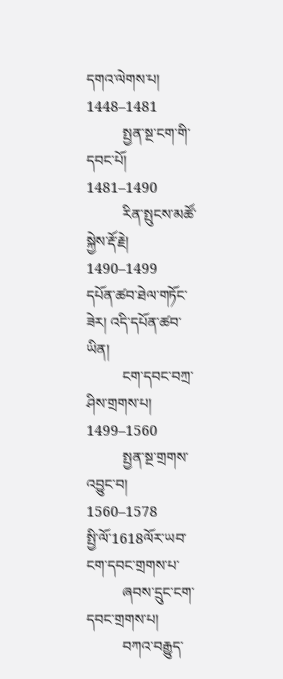དགའ་ལེགས་པ།             1448–1481
          སྤྱན་སྔ་ངག་གི་དབང་པོ།             1481–1490
          རིན་སྤུངས་མཚོ་སྐྱེས་རྡོ་རྗེ།             1490–1499             དཔོན་ཚབ་ཐེལ་གཏོང་ཟེར། འདི་དཔོན་ཚབ་ཡིན།
          ངག་དབང་བཀྲ་ཤིས་གྲགས་པ།             1499–1560
          སྤྱན་སྔ་གྲགས་འབྱུང་བ།             1560–1578             སྤྱི་ལོ་1618ལོར་ཡབ་ངག་དབང་གྲགས་པ་
          ཞབས་དྲུང་ངག་དབང་གྲགས་པ།
          བཀའ་བརྒྱུད་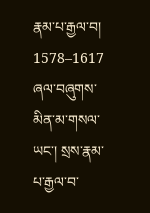རྣམ་པ་རྒྱལ་བ།             1578–1617             ཞལ་བཞུགས་མིན་མ་གསལ་ཡང་། སྲས་རྣམ་པ་རྒྱལ་བ་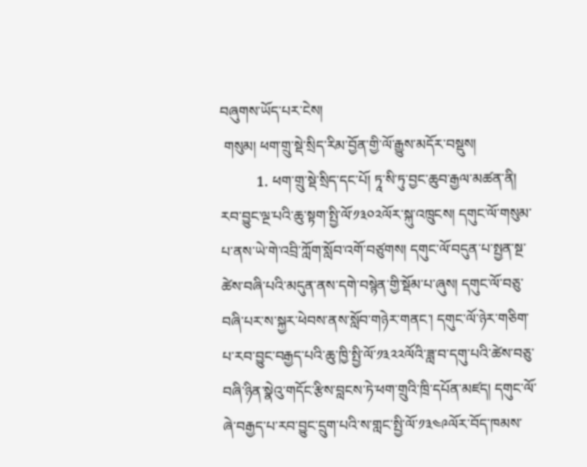བཞུགས་ཡོད་པར་ངེས།
 གསུམ། ཕག་གྲུ་སྡེ་སྲིད་རིམ་བྱོན་གྱི་ལོ་རྒྱུས་མདོར་བསྡུས།
          1. ཕག་གྲུ་སྡེ་སྲིད་དང་པོ། ཏཱ་སི་ཏུ་བྱང་ཆུབ་རྒྱལ་མཚན་ནི། རབ་བྱུང་ལྔ་པའི་ཆུ་སྟག་སྤྱི་ལོ་༡༣༠༢ལོར་སྐུ་འཁྲུངས། དགུང་ལོ་གསུམ་པ་ནས་ཡེ་གེ་འབྲི་ཀློག་སློབ་འགོ་བཙུགས། དགུང་ལོ་བདུན་པ་སྤྱན་སྔ་ཚེས་བཞི་པའི་མདུན་ནས་དགེ་བསྙེན་གྱི་སྡོམ་པ་ཞུས། དགུང་ལོ་བཅུ་བཞི་པར་ས་སྐྱར་ཕེབས་ནས་སློབ་གཉེར་གནང་། དགུང་ལོ་ཉེར་གཅིག་པ་རབ་བྱུང་བརྒྱད་པའི་ཆུ་ཁྱི་སྤྱི་ལོ་༡༣༢༢ལོའི་ཟླ་བ་དགུ་པའི་ཚེས་བཅུ་བཞི་ཉིན་སྣེའུ་གདོང་རྩིས་བླངས་ཏེ་ཕག་གྲུའི་ཁྲི་དཔོན་མཛད། དགུང་ལོ་ཞེ་བརྒྱད་པ་རབ་བྱུང་དྲུག་པའི་ས་གླང་སྤྱི་ལོ་༡༣༤༩ལོར་བོད་ཁམས་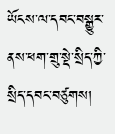ཡོངས་ལ་དབང་བསྒྱུར་ནས་ཕག་གྲུ་སྡེ་སྲིད་ཀྱི་སྲིད་དབང་བཙུགས།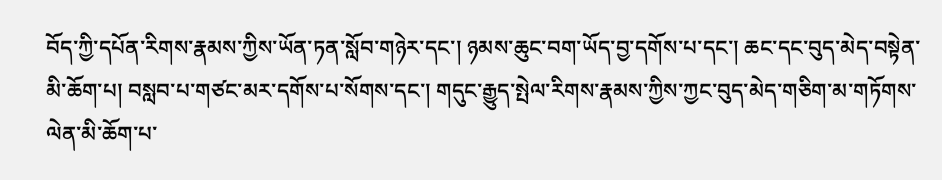བོད་ཀྱི་དཔོན་རིགས་རྣམས་ཀྱིས་ཡོན་ཏན་སློབ་གཉེར་དང་། ཉམས་ཆུང་བག་ཡོད་བྱ་དགོས་པ་དང་། ཆང་དང་བུད་མེད་བསྟེན་མི་ཆོག་པ། བསླབ་པ་གཙང་མར་དགོས་པ་སོགས་དང་། གདུང་རྒྱུད་སྤེལ་རིགས་རྣམས་ཀྱིས་ཀྱང་བུད་མེད་གཅིག་མ་གཏོགས་ལེན་མི་ཆོག་པ་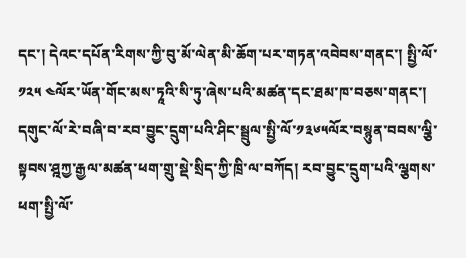དང་། དེའང་དཔོན་རིགས་ཀྱི་བུ་མོ་ལེན་མི་ཆོག་པར་གཏན་འབེབས་གནང་། སྤྱི་ལོ་༡༢༥ ༤ལོར་ཡོན་གོང་མས་ཏཱའི་སི་ཏུ་ཞེས་པའི་མཚན་དང་ཐམ་ཁ་བཅས་གནང་། དགུང་ལོ་རེ་བཞི་བ་རབ་བྱུང་དྲུག་པའི་ཤིང་སྦྲུལ་སྤྱི་ལོ་༡༣༦༥ལོར་བསྙུན་བབས་ལྕི་སྟབས་ཤྰཀྱ་རྒྱལ་མཚན་ཕག་གྲུ་སྡེ་སྲིད་ཀྱི་ཁྲི་ལ་བཀོད། རབ་བྱུང་དྲུག་པའི་ལྕགས་ཕག་སྤྱི་ལོ་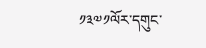༡༣༧༡ལོར་དགུང་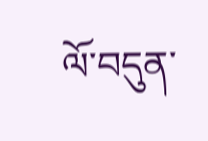ལོ་བདུན་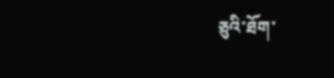ཅུའི་ཐོག་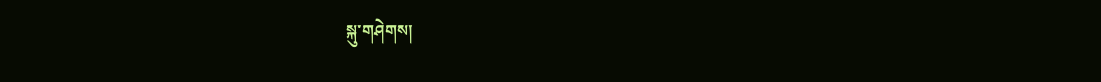སྐུ་གཤེགས།